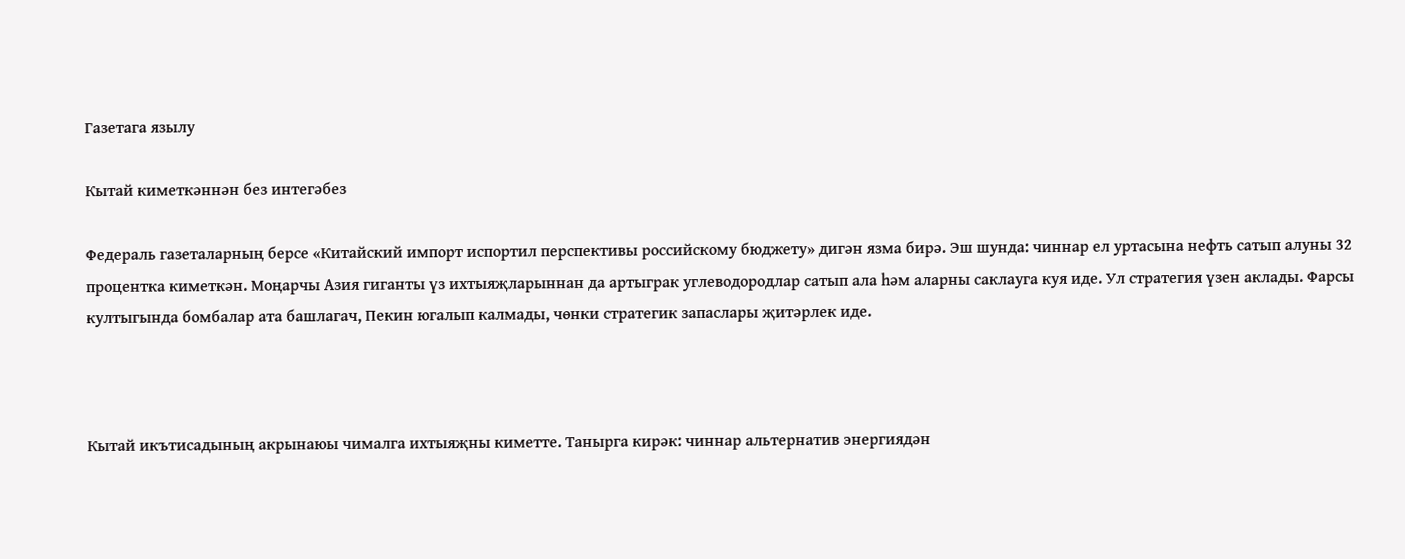Газетага язылу

Кытай киметкәннән без интегәбез

Федераль газеталарның берсе «Китайский импорт испортил перспективы российскому бюджету» дигән язма бирә. Эш шунда: чиннар ел уртасына нефть сатып алуны 32 процентка киметкән. Моңарчы Азия гиганты үз ихтыяҗларыннан да артыграк углеводородлар сатып ала һәм аларны саклауга куя иде. Ул стратегия үзен аклады. Фарсы култыгында бомбалар ата башлагач, Пекин югалып калмады, чөнки стратегик запаслары җитәрлек иде.



Кытай икътисадының акрынаюы чималга ихтыяҗны киметте. Танырга кирәк: чиннар альтернатив энергиядән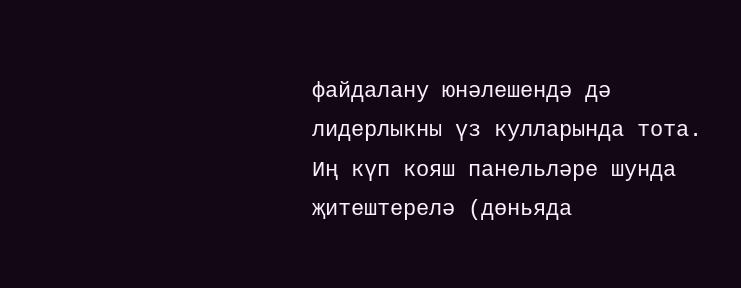файдалану юнәлешендә дә лидерлыкны үз кулларында тота. Иң күп кояш панельләре шунда җитештерелә (дөньяда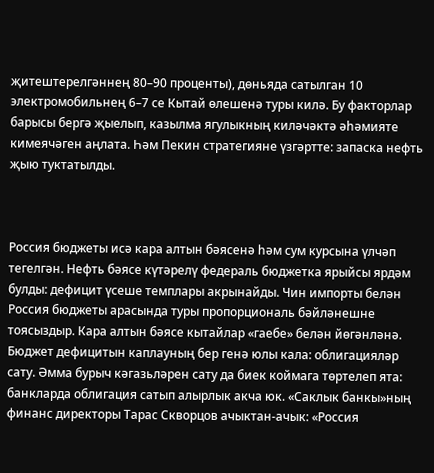җитештерелгәннең 80–90 проценты), дөньяда сатылган 10 электромобильнең 6–7 се Кытай өлешенә туры килә. Бу факторлар барысы бергә җыелып, казылма ягулыкның киләчәктә әһәмияте кимеячәген аңлата. Һәм Пекин стратегияне үзгәртте: запаска нефть җыю туктатылды.



Россия бюджеты исә кара алтын бәясенә һәм сум курсына үлчәп тегелгән. Нефть бәясе күтәрелү федераль бюджетка ярыйсы ярдәм булды: дефицит үсеше темплары акрынайды. Чин импорты белән Россия бюджеты арасында туры пропорциональ бәйләнешне тоясыздыр. Кара алтын бәясе кытайлар «гаебе» белән йөгәнләнә. Бюджет дефицитын каплауның бер генә юлы кала: облигацияләр сату. Әмма бурыч кәгазьләрен сату да биек коймага төртелеп ята: банкларда облигация сатып алырлык акча юк. «Саклык банкы»ның финанс директоры Тарас Скворцов ачыктан-ачык: «Россия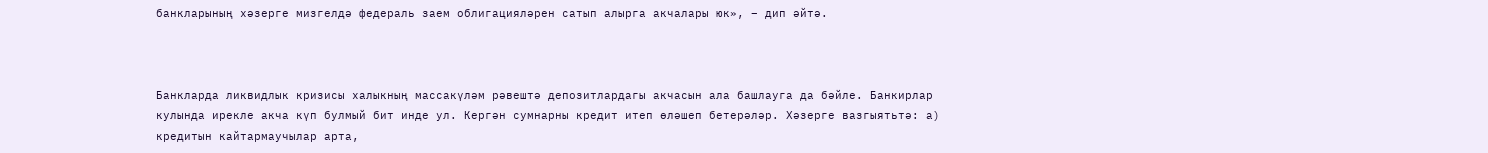банкларының хәзерге мизгелдә федераль заем облигацияләрен сатып алырга акчалары юк», – дип әйтә.



Банкларда ликвидлык кризисы халыкның массакүләм рәвештә депозитлардагы акчасын ала башлауга да бәйле. Банкирлар кулында ирекле акча күп булмый бит инде ул. Кергән сумнарны кредит итеп өләшеп бетерәләр. Хәзерге вазгыятьтә: а) кредитын кайтармаучылар арта,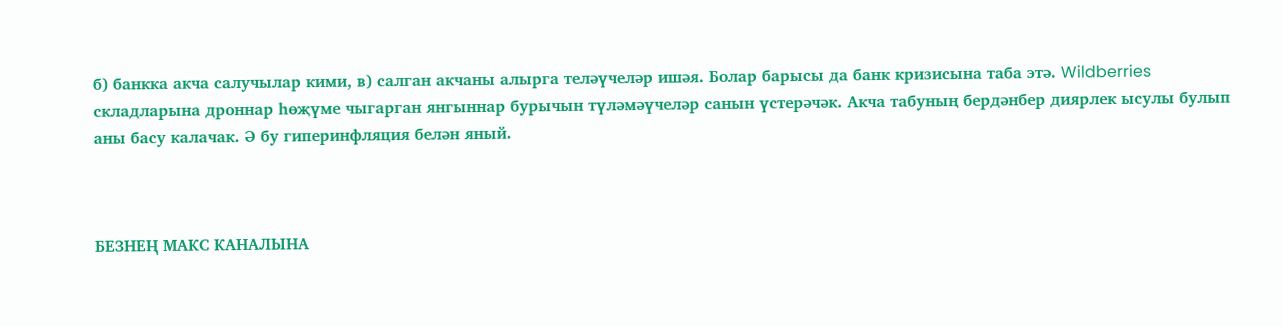б) банкка акча салучылар кими, в) салган акчаны алырга теләүчеләр ишәя. Болар барысы да банк кризисына таба этә. Wildberries складларына дроннар һөҗүме чыгарган янгыннар бурычын түләмәүчеләр санын үстерәчәк. Акча табуның бердәнбер диярлек ысулы булып аны басу калачак. Ә бу гиперинфляция белән яный.



БЕЗНЕҢ МАКС КАНАЛЫНА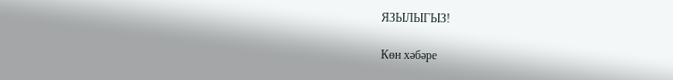ЯЗЫЛЫГЫЗ!

Көн хәбәре